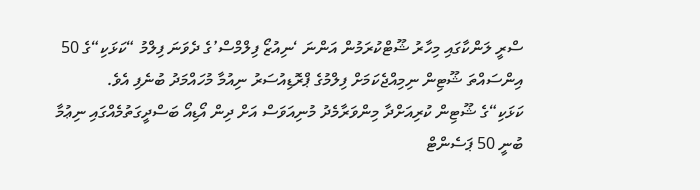ސްރީ ލަންކާގައި މިހާރު ޝޫޓްކުރަމުން އަންނަ ‘ނިއުޒޯ ފިލްމްސް’ގެ ދެވަނަ ފިލްމު “ކަޅަކި“ގެ 50 އިންސައްތަ ޝޫޓިން ނިމިއްޖެކަމަށް ފިލްމުގެ ޕްރޮޑިއުސަރު ނިއުމާ މުހައްމަދު ބުނެފި އެވެ.
ކަޅަކި“ގެ ޝޫޓިން ކުރިއަށްދާ މިންވަރާމެދު މުނިއަވަސް އަށް ދިން އޯޑިއޯ ބަސްދީގަތުމެއްގައި ނިޢުމާ ބުނީ 50 ޕަސެންޓް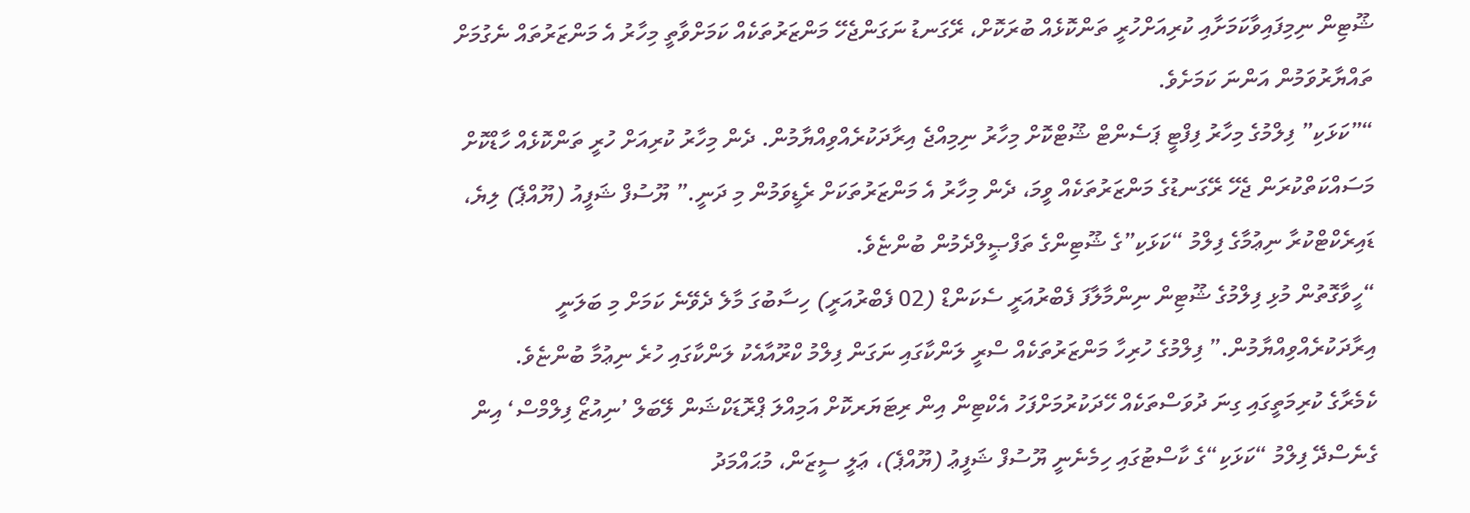ޝޫޓިން ނިމިފައިވާކަމަށާއި ކުރިއަށްހުރީ ތަންކޮޅެއް ބުރަކޮށް، ރޭގަނޑު ނަގަންޖެހޭ މަންޒަރުތަކެއް ކަމަށްވާތީ މިހާރު އެ މަންޒަރުތައް ނެގުމަށް ތައްޔާރުވަމުން އަންނަ ކަމަށެވެ.
“”ކަޅަކި” ފިލްމުގެ މިހާރު ފިފްޓީ ޕަސެންޓް ޝޫޓްކޮށް މިހާރު ނިމިއްޖެ އިރާދަކުރެއްވިއްޔާމުން. ދެން މިހާރު ކުރިއަށް ހުރީ ތަންކޮޅެއް ހާޑްކޮށް މަސައްކަތްކުރަން ޖެހޭ ރޭގަނޑުގެ މަންޒަރުތަކެއް ވީމަ، ދެން މިހާރު އެ މަންޒަރުތަކަށް ރެޑީވަމުން މި ދަނީ.” ޔޫސުފް ޝަފީއު (ޔޫއްޕެ) ލިޔެ، ޑައިރެކްޓްކުރާ ނިޢުމާގެ ފިލްމު “ކަޅަކި”ގެ ޝޫޓިންގެ ތަފްޞީލްދެމުން ބުންޏެވެ.
“ހީވާގޮތުން މުޅި ފިލްމުގެ ޝޫޓިން ނިންމާލާފަ ފެބްރުއަރީ ސެކަންޑް (02 ފެބްރުއަރީ) ހިސާބުގަ މާލެ ދެވޭނެ ކަމަށް މި ބަލަނީ އިރާދަކުރެއްވިއްޔާމުން.” ފިލްމުގެ ހުރިހާ މަންޒަރުތަކެއް ސްރީ ލަންކާގައި ނަގަން ފިލްމު ކްރޫއާއެކު ލަންކާގައި ހުރެ ނިޢުމާ ބުންޏެވެ.
ކެމެރާގެ ކުރިމަތީގައި ގިނަ ދުވަސްތަކެއް ހޭދަކުރުމަށްފަހު އެކްޓިން އިން ރިޓަޔަރކޮށް އަމިއްލަ ޕްރޮޑަކްޝަން ލޭބަލް ’ނިއުޒޯ ފިލްމްސް‘ އިން ގެނެސްދޭ ފިލްމު “ކަޅަކި“ގެ ކާސްޓުގައި ހިމެނެނީ ޔޫސުފް ޝަފީޢު (ޔޫއްޕެ)، ޢަލީ ސީޒަން، މުޙައްމަދު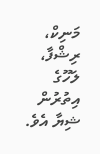މަނިކް، ރިޝްފާ، ލަހޫގެ އިތުރުން ޝިޔާ އެވެ.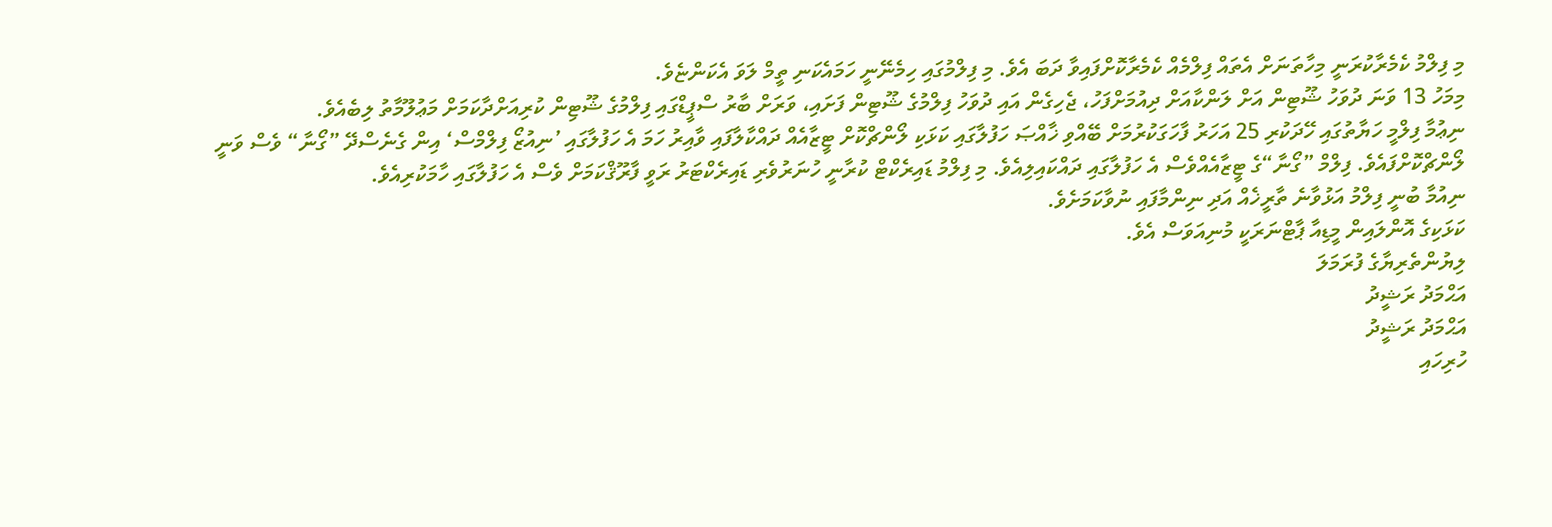މި ފިލްމު ކެމެރާކުރަނީ މިހާތަނަށް އެތައް ފިލްމެއް ކެމެރާކޮށްފައިވާ ދަބަ އެވެ. މި ފިލްމުގައި ހިމެނޭނީ ހަމައެކަނި ތީމް ލަވަ އެކަންޏެވެ.
މިމަހު 13 ވަނަ ދުވަހު ޝޫޓިން އަށް ލަންކާއަށް ދިއުމަށްފަހު، ޖެހިގެން އައި ދުވަހު ފިލްމުގެ ޝޫޓިން ފަށައި، ވަރަށް ބާރު ސްޕީޑްގައި ފިލްމުގެ ޝޫޓިން ކުރިއަށްދާކަމަށް މަޢުލޫމާތު ލިބެއެވެ.
ނިޢުމާ ފިލްމީ ހަޔާތުގައި ހޭދަކުރި 25 އަހަރު ފާހަގަކުރުމަށް ބޭއްވި ޚާއްޞަ ހަފުލާގައި ކަޅަކި ލޯންޗްކޮށް ޓީޒާއެއް ދައްކާލާފައި ވާއިރު ހަމަ އެ ހަފުލާގައި ’ނިއުޒޯ ފިލްމްސް‘ އިން ގެނެސްދޭ ”ގޯނާ“ ވެސް ވަނީ ލޯންޗްކޮށްފައެވެ. ފިލްމް ”ގޯނާ“ގެ ޓީޒާއެއްވެސް އެ ހަފުލާގައި ދައްކައިލިއެވެ. މި ފިލްމު ޑައިރެކްޓް ކުރާނީ ހުނަރުވެރި ޑައިރެކްޓަރު ރަވީ ފާރޫޤްކަމަށް ވެސް އެ ހަފުލާގައި ހާމަކުރިއެވެ.
ނިއުމާ ބުނީ ފިލްމު އަޅުވާނެ ތާރީޚެއް އަދި ނިންމާފައި ނުވާކަމަށެވެ.
ކަޅަކިގެ އޮންލައިން މީޑިއާ ޕާޓްނަރަކީ މުނިއަވަސް އެވެ.
ލިޔުންތެރިޔާގެ ފުރަމަލަ
އަޙްމަދު ރަޝީދު
އަޙްމަދު ރަޝީދު
ހުރިހައި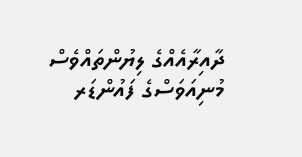ދާއިރާއެއްގެ ލިޔުންތައްވެސް މުނިއަވަސްގެ ފައުންޑަރ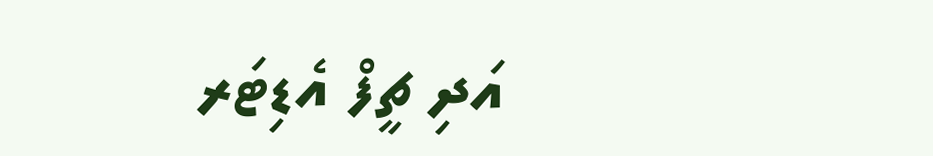އަދި ޗީފް އެޑިޓަރ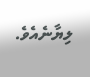ލިޔާނެއެވެ.